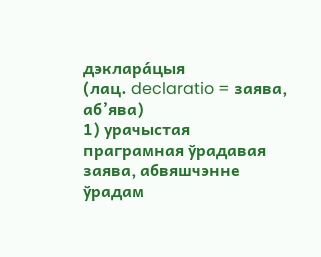дэклара́цыя
(лац. declaratio = заява, аб’ява)
1) урачыстая праграмная ўрадавая заява, абвяшчэнне ўрадам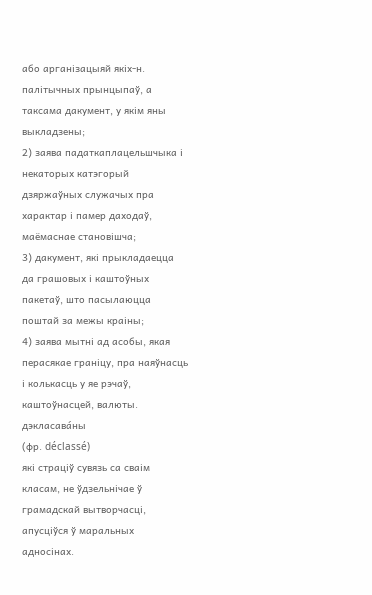або арганізацыяй якіх-н. палітычных прынцыпаў, а таксама дакумент, у якім яны выкладзены;
2) заява падаткаплацельшчыка і некаторых катэгорый дзяржаўных служачых пра характар і памер даходаў, маёмаснае становішча;
3) дакумент, які прыкладаецца да грашовых і каштоўных пакетаў, што пасылаюцца поштай за межы краіны;
4) заява мытні ад асобы, якая перасякае граніцу, пра наяўнасць і колькасць у яе рэчаў, каштоўнасцей, валюты.
дэкласава́ны
(фр. déclassé)
які страціў сувязь са сваім класам, не ўдзельнічае ў грамадскай вытворчасці, апусціўся ў маральных адносінах.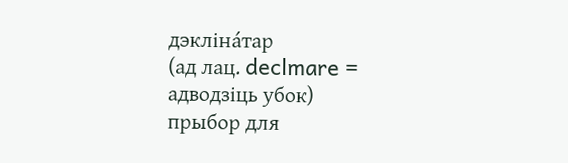дэкліна́тар
(ад лац. declmare = адводзіць убок)
прыбор для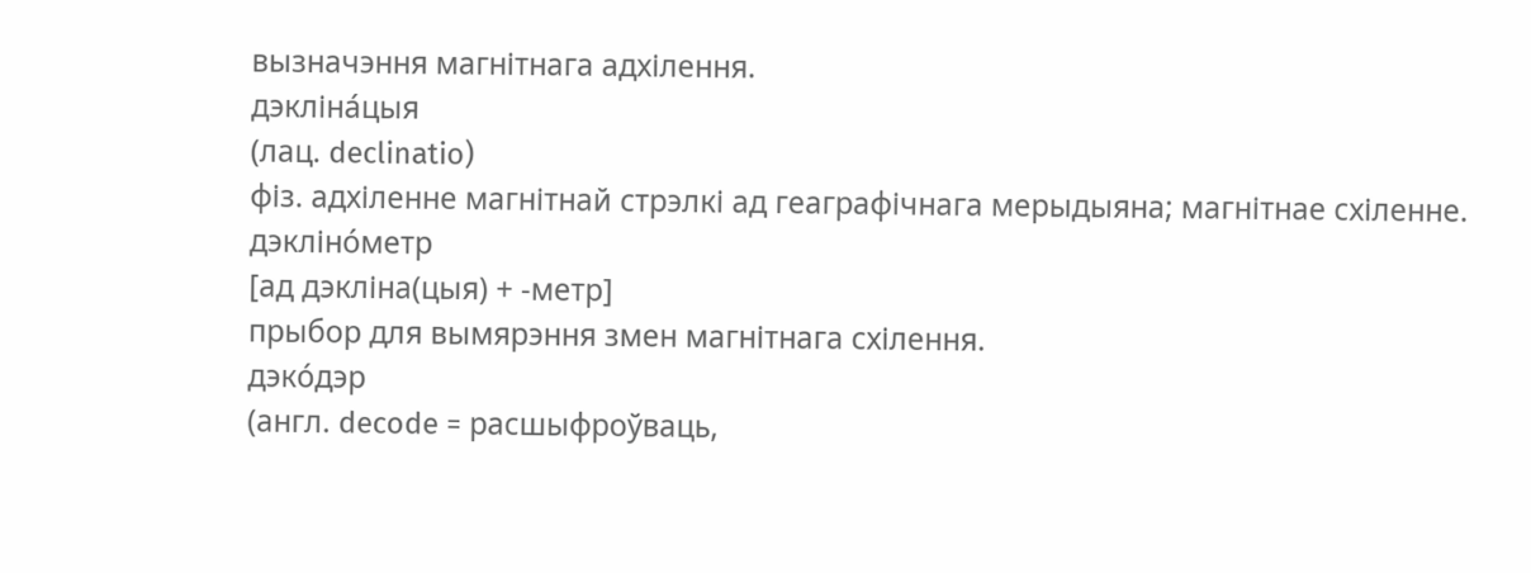вызначэння магнітнага адхілення.
дэкліна́цыя
(лац. declinatio)
фіз. адхіленне магнітнай стрэлкі ад геаграфічнага мерыдыяна; магнітнае схіленне.
дэкліно́метр
[ад дэкліна(цыя) + -метр]
прыбор для вымярэння змен магнітнага схілення.
дэко́дэр
(англ. decode = расшыфроўваць,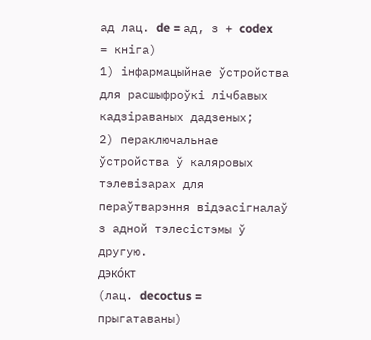ад лац. de = ад, з + codex = кніга)
1) інфармацыйнае ўстройства для расшыфроўкі лічбавых кадзіраваных дадзеных;
2) пераключальнае ўстройства ў каляровых тэлевізарах для пераўтварэння відэасігналаў з адной тэлесістэмы ў другую.
дэко́кт
(лац. decoctus = прыгатаваны)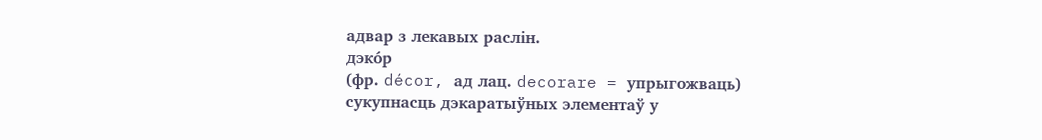адвар з лекавых раслін.
дэко́р
(фр. décor, ад лац. decorare = упрыгожваць)
сукупнасць дэкаратыўных элементаў у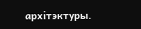архітэктуры.